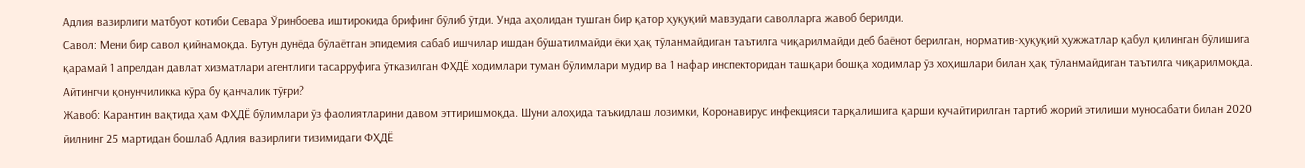Адлия вазирлиги матбуот котиби Севара Ўринбоева иштирокида брифинг бўлиб ўтди. Унда аҳолидан тушган бир қатор ҳуқуқий мавзудаги саволларга жавоб берилди.
Савол: Мени бир савол қийнамоқда. Бутун дунёда бўлаётган эпидемия сабаб ишчилар ишдан бўшатилмайди ёки ҳақ тўланмайдиган таътилга чиқарилмайди деб баёнот берилган, норматив-ҳуқуқий ҳужжатлар қабул қилинган бўлишига қарамай 1 апрелдан давлат хизматлари агентлиги тасарруфига ўтказилган ФХДЁ ходимлари туман бўлимлари мудир ва 1 нафар инспекторидан ташқари бошқа ходимлар ўз хоҳишлари билан ҳақ тўланмайдиган таътилга чиқарилмоқда. Айтингчи қонунчиликка кўра бу қанчалик тўғри?
Жавоб: Карантин вақтида ҳам ФҲДЁ бўлимлари ўз фаолиятларини давом эттиришмоқда. Шуни алоҳида таъкидлаш лозимки, Коронавирус инфекцияси тарқалишига қарши кучайтирилган тартиб жорий этилиши муносабати билан 2020 йилнинг 25 мартидан бошлаб Адлия вазирлиги тизимидаги ФҲДЁ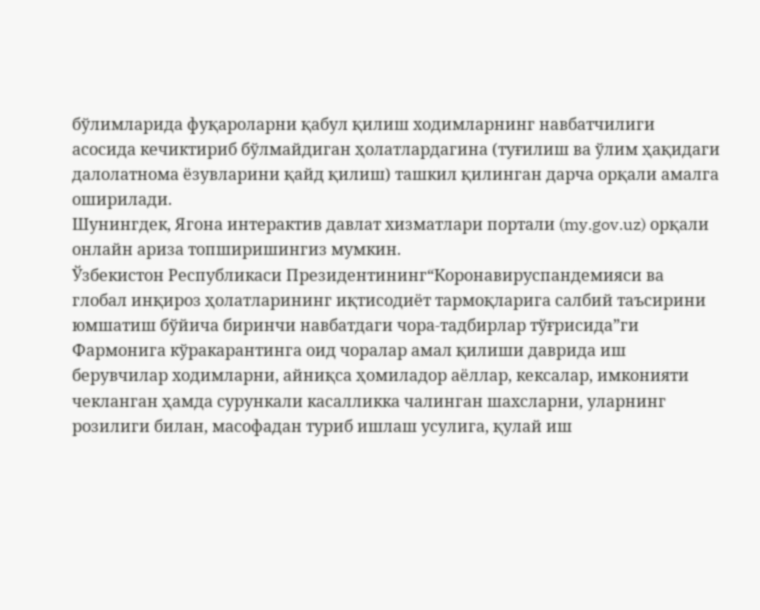бўлимларида фуқароларни қабул қилиш ходимларнинг навбатчилиги асосида кечиктириб бўлмайдиган ҳолатлардагина (туғилиш ва ўлим ҳақидаги далолатнома ёзувларини қайд қилиш) ташкил қилинган дарча орқали амалга оширилади.
Шунингдек, Ягона интерактив давлат хизматлари портали (my.gov.uz) орқали онлайн ариза топширишингиз мумкин.
Ўзбекистон Республикаси Президентининг“Коронавируспандемияси ва глобал инқироз ҳолатларининг иқтисодиёт тармоқларига салбий таъсирини юмшатиш бўйича биринчи навбатдаги чора-тадбирлар тўғрисида”ги Фармонига кўракарантинга оид чоралар амал қилиши даврида иш берувчилар ходимларни, айниқса ҳомиладор аёллар, кексалар, имконияти чекланган ҳамда сурункали касалликка чалинган шахсларни, уларнинг розилиги билан, масофадан туриб ишлаш усулига, қулай иш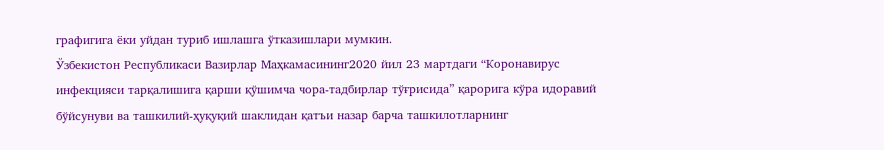графигига ёки уйдан туриб ишлашга ўтказишлари мумкин.
Ўзбекистон Республикаси Вазирлар Маҳкамасининг2020 йил 23 мартдаги “Коронавирус инфекцияси тарқалишига қарши қўшимча чора-тадбирлар тўғрисида” қарорига кўра идоравий бўйсунуви ва ташкилий-ҳуқуқий шаклидан қатъи назар барча ташкилотларнинг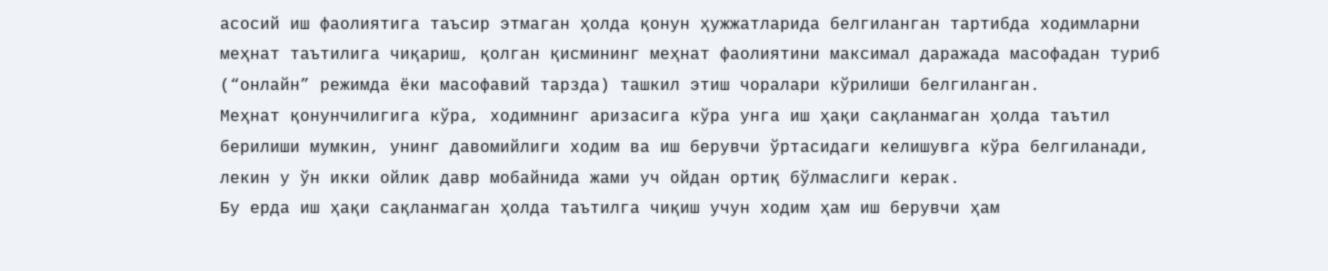асосий иш фаолиятига таъсир этмаган ҳолда қонун ҳужжатларида белгиланган тартибда ходимларни меҳнат таътилига чиқариш, қолган қисмининг меҳнат фаолиятини максимал даражада масофадан туриб (“онлайн” режимда ёки масофавий тарзда) ташкил этиш чоралари кўрилиши белгиланган.
Меҳнат қонунчилигига кўра, ходимнинг аризасига кўра унга иш ҳақи сақланмаган ҳолда таътил берилиши мумкин, унинг давомийлиги ходим ва иш берувчи ўртасидаги келишувга кўра белгиланади, лекин у ўн икки ойлик давр мобайнида жами уч ойдан ортиқ бўлмаслиги керак.
Бу ерда иш ҳақи сақланмаган ҳолда таътилга чиқиш учун ходим ҳам иш берувчи ҳам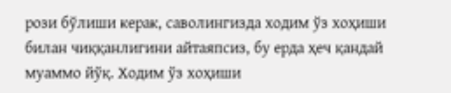рози бўлиши керак, саволингизда ходим ўз хоҳиши билан чиққанлигини айтаяпсиз, бу ерда ҳеч қандай муаммо йўқ. Ходим ўз хоҳиши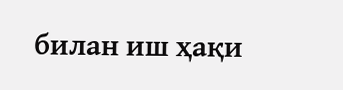билан иш ҳақи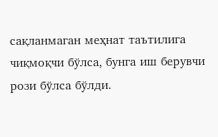сақланмаган меҳнат таътилига чиқмоқчи бўлса, бунга иш берувчи рози бўлса бўлди.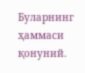Буларнинг ҳаммаси қонуний.